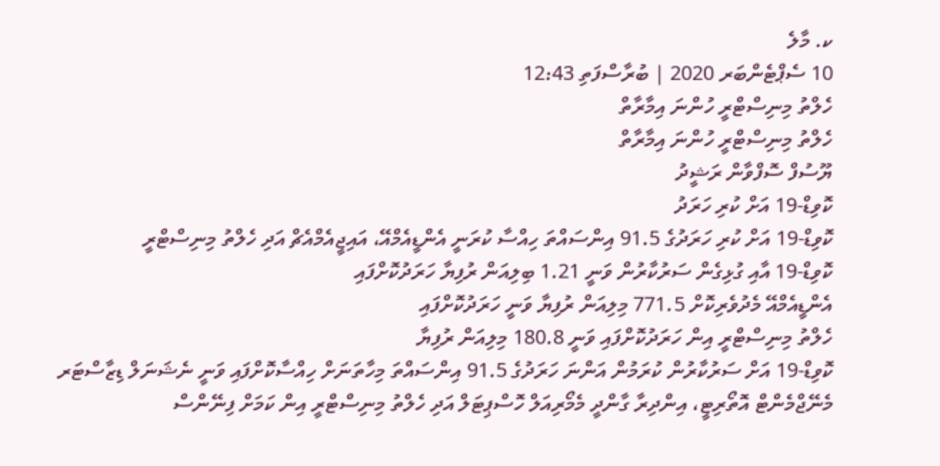ކ. މާލެ
10 ސެޕްޓެންބަރ 2020 | ބުރާސްފަތި 12:43
ހެލްތު މިނިސްޓްރީ ހުންނަ އިމާރާތް
ހެލްތު މިނިސްޓްރީ ހުންނަ އިމާރާތް
ޔޫސުފް ސޮފްވާން ރަޝީދު
ކޮވިޑް-19 އަށް ކުރި ހަރަދު
ކޮވިޑް-19 އަށް ކުރި ހަރަދުގެ 91.5 އިންސައްތަ ހިއްސާ ކުރަނީ އެންޑީއެމްއޭ، އައިޖީއެމްއެޗް އަދި ހެލްތު މިނިސްޓްރީ
ކޮވިޑް-19 އާއި ގުޅިގެން ސަރުކާރުން ވަނީ 1.21 ބިލިއަން ރުފިޔާ ހަރަދުކޮށްފައި
އެންޑީއެމްއޭ މެދުވެރިކޮށް 771.5 މިލިއަން ރުފިޔާ ވަނީ ހަރަދުކޮށްފައި
ހެލްތު މިނިސްޓްރީ އިން ހަރަދުކޮށްފައި ވަނީ 180.8 މިލިއަން ރުފިޔާ
ކޮވިޑް-19 އަށް ސަރުކާރުން ކުރަމުން އަންނަ ހަރަދުގެ 91.5 އިންސައްތަ މިހާތަނަށް ހިއްސާކޮށްފައި ވަނީ ނެޝަނަލް ޑިޒާސްޓަރ މެނޭޖްމެންޓް އޮތޯރިޓީ، އިންދިރާ ގާންދީ މެމޯރިއަލް ހޮސްޕިޓަލް އަދި ހެލްތު މިނިސްޓްރީ އިން ކަމަށް ފިނޭންސް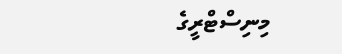މިނިސްޓްރީގެ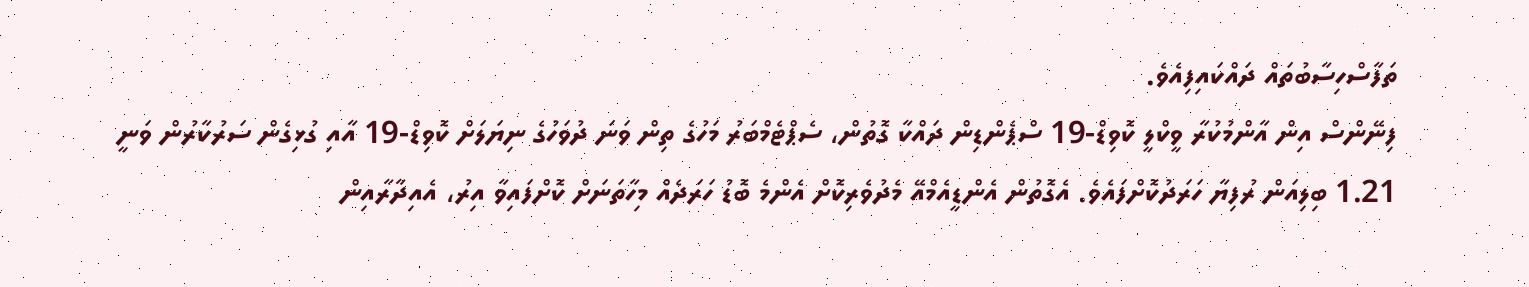ތަފާސްހިސާބުތައް ދައްކައިފިއެވެ.
ފިނޭންސް އިން އާންމުކުރާ ވީކްލީ ކޮވިޑް-19 ސްޕެންޑިން ދައްކާ ގޮތުން، ސެޕްޓެމްބަރު މަހުގެ ތިން ވަނަ ދުވަހުގެ ނިޔަލަށް ކޮވިޑް-19 އާއި ގުޅިގެން ސަރުކާރުން ވަނީ 1.21 ބިލިއަން ރުފިޔާ ހަރަދުކޮށްފައެވެ. އެގޮތުން އެންޑީއެމްއޭ މެދުވެރިކޮށް އެންމެ ބޮޑު ހަރަދެއް މިހާތަނަށް ކޮށްފައިވާ އިރު، އެއިދާރާއިން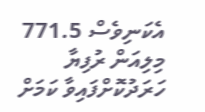އެކަނިވެސް 771.5 މިލިއަން ރުފިޔާ ހަރަދުކޮށްފައިވާ ކަމަށް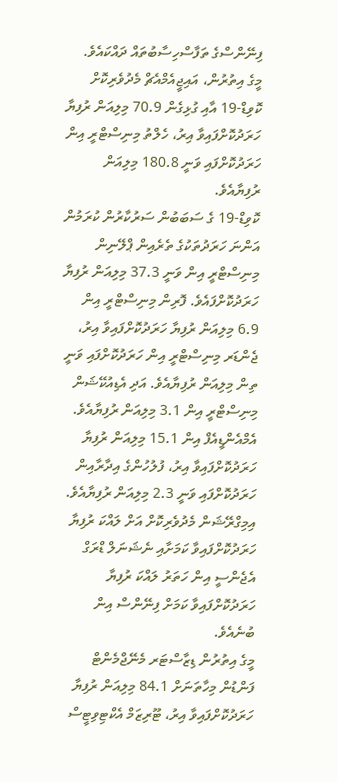ފިނޭންސްގެ ތަފާސްހިސާބުތައް ދައްކައެވެ.
މީގެ އިތުރުން، އައިޖީއެމްއެޗް މެދުވެރިކޮށް ކޮވިޑް-19 އާއި ގުޅިގެން 70.9 މިލިއަން ރުފިޔާ ހަރަދުކޮށްފައިވާ އިރު، ހެލްތު މިނިސްޓްރީ އިން ހަރަދުކޮށްފައި ވަނީ 180.8 މިލިއަން ރުފިޔާއެވެ.
ކޮވިޑް-19 ގެ ސަބަބުން ސަރުކާރުން ކުރަމުން އަންނަ ހަރަދުތަކުގެ ތެރެއިން ޕްލޭނިން މިނިސްޓްރީ އިން ވަނީ 37.3 މިލިއަން ރުފިޔާ ހަރަދުކޮށްފައެވެ. ފޮރިން މިނިސްޓްރީ އިން 6.9 މިލިއަން ރުފިޔާ ހަރަދުކޮށްފައިވާ އިރު، ޖެންޑަރ މިނިސްޓްރީ އިން ހަރަދުކޮށްފައި ވަނީ ތިން މިލިއަން ރުފިޔާއެވެ. އަދި އެޑިއުކޭޝަން މިނިސްޓްރީ އިން 3.1 މިލިއަން ރުފިޔާއެވެ.
އެމްއެންޑީއެފް އިން 15.1 މިލިއަން ރުފިޔާ ހަރަދުކޮށްފައިވާ އިރު، ފުލުހުންގެ އިދާރާއިން ހަރަދުކޮށްފައި ވަނީ 2.3 މިލިއަން ރުފިޔާއެވެ. އިމިގްރޭޝަން މެދުވެރިކޮށް އަށް ލައްކަ ރުފިޔާ ހަރަދުކޮށްފައިވާ ކަމަށާއި ނެޝަނަލް ޑްރަގް އެޖެންސީ އިން ހަތަރު ލައްކަ ރުފިޔާ ހަރަދުކޮށްފައިވާ ކަމަށް ފިނޭންސް އިން ބުނެއެވެ.
މީގެ އިތުރުން ޑިޒާސްޓަރ މެނޭޖްމެންޓް ފަންޑުން މިހާތަނަށް 84.1 މިލިއަން ރުފިޔާ ހަރަދުކޮށްފައިވާ އިރު، ޓޫރިޒަމް އެކްޓިވިޓީސް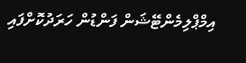އިމްޕްލިމެންޓޭޝަން ފަންޑުން ހަރަދުކޮށްފައި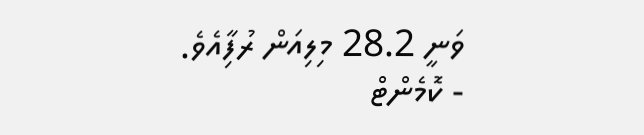ވަނީ 28.2 މިލިއަން ރުފިާއެވެ.
- ކޮމެންޓް